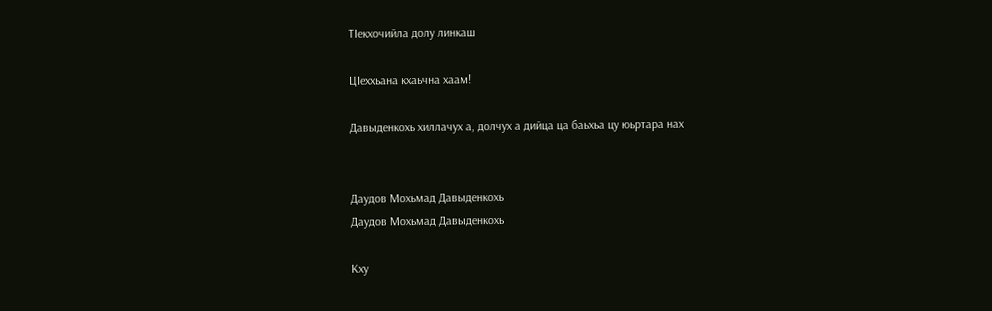ТIекхочийла долу линкаш

ЦIеххьана кхаьчна хаам!

Давыденкохь хиллачух а, долчух а дийца ца баьхьа цу юьртара нах


Даудов Мохьмад Давыденкохь
Даудов Мохьмад Давыденкохь

Кху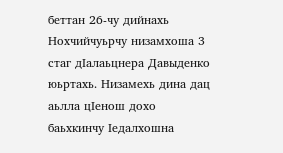беттан 26-чу дийнахь Нохчийчуьрчу низамхоша 3 стаг дIалаьцнера Давыденко юьртахь. Низамехь дина дац аьлла цIенош дохо баьхкинчу Iедалхошна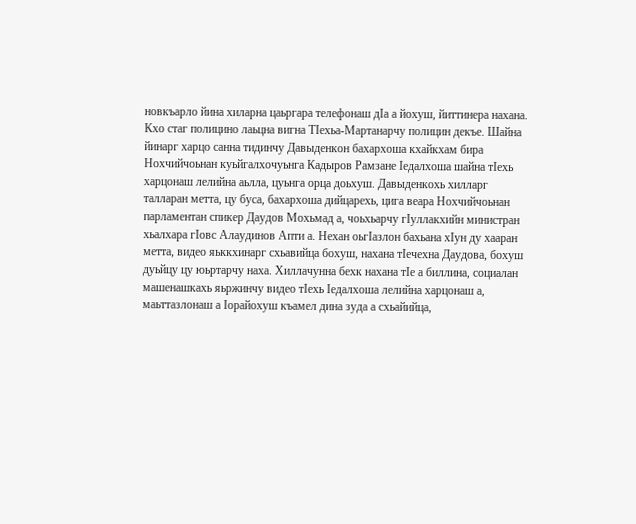новкъарло йина хиларна цаьргара телефонаш дIа а йохуш, йиттинера нахана. Кхо стаг полицино лаьцна вигна ТIехьа-Мартанарчу полицин декъе. Шайна йинарг харцо санна тидинчу Давыденкон бахархоша кхайкхам бира Нохчийчоьнан куьйгалхочуьнга Кадыров Рамзане Iедалхоша шайна тIехь харцонаш лелийна аьлла, цуьнга орца доьхуш. Давыденкохь хилларг талларан метта, цу буса, бахархоша дийцарехь, цига веара Нохчийчоьнан парламентан спикер Даудов Мохьмад а, чоьхьарчу гIуллакхийн министран хьалхара гIовс Алаудинов Апти а. Нехан оьгIазлон бахьана хIун ду хааран метта, видео яьккхинарг схьавийца бохуш, нахана тIечехна Даудова, бохуш дуьйцу цу юьртарчу наха. Хиллачунна бехк нахана тIе а биллина, социалан машенашкахь яьржинчу видео тIехь Iедалхоша лелийна харцонаш а, маьттазлонаш а Iорайохуш къамел дина зуда а схьайийца,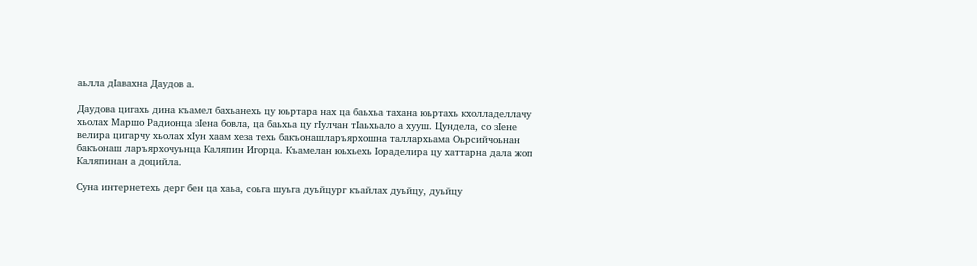аьлла дIавахна Даудов а.

Даудова цигахь дина къамел бахьанехь цу юьртара нах ца баьхьа тахана юьртахь кхолладеллачу хьолах Маршо Радионца зIена бовла, ца баьхьа цу гIулчан тIаьхьало а хууш. Цундела, со зIене велира цигарчу хьолах хIун хаам хеза техь бакъонашларъярхошна таллархьама Оьрсийчоьнан бакъонаш ларъярхочуьнца Каляпин Игорца. Къамелан юьхьехь Iораделира цу хаттарна дала жоп Каляпинан а доцийла.

Суна интернетехь дерг бен ца хаьа, соьга шуьга дуьйцург къайлах дуьйцу, дуьйцу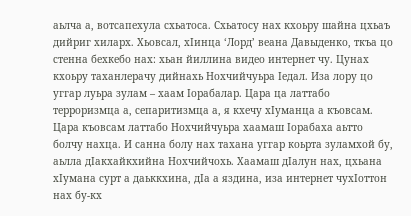аьлча а, вотсапехула схьатоса. Схьатосу нах кхоьру шайна цхьаъ дийриг хиларх. Хьовсал, хIинца ‘Лорд’ веана Давыденко, ткъа цо стенна бехкебо нах: хьан йиллина видео интернет чу. Цунах кхоьру таханлерачу дийнахь Нохчийчуьра Iедал. Иза лору цо уггар луьра зулам – хаам Iорабалар. Цара ца латтабо терроризмца а, сепаритизмца а, я кхечу хIуманца а къовсам. Цара къовсам латтабо Нохчийчуьра хаамаш Iорабаха аьтто болчу нахца. И санна болу нах тахана уггар коьрта зуламхой бу, аьлла дIакхайкхийна Нохчийчохь. Хаамаш дIалун нах, цхьана хIумана сурт а даьккхина, дIа а яздина, иза интернет чухIоттон нах бу-кх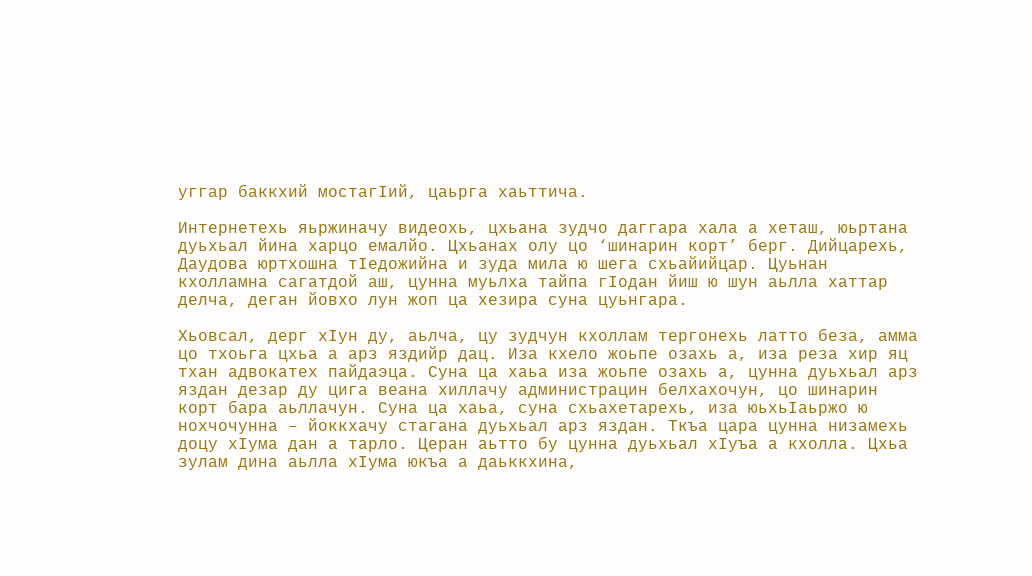уггар баккхий мостагIий, цаьрга хаьттича.

Интернетехь яьржиначу видеохь, цхьана зудчо даггара хала а хеташ, юьртана дуьхьал йина харцо емалйо. Цхьанах олу цо ‘шинарин корт’ берг. Дийцарехь, Даудова юртхошна тIедожийна и зуда мила ю шега схьайийцар. Цуьнан кхолламна сагатдой аш, цунна муьлха тайпа гIодан йиш ю шун аьлла хаттар делча, деган йовхо лун жоп ца хезира суна цуьнгара.

Хьовсал, дерг хIун ду, аьлча, цу зудчун кхоллам тергонехь латто беза, амма цо тхоьга цхьа а арз яздийр дац. Иза кхело жоьпе озахь а, иза реза хир яц тхан адвокатех пайдаэца. Суна ца хаьа иза жоьпе озахь а, цунна дуьхьал арз яздан дезар ду цига веана хиллачу администрацин белхахочун, цо шинарин корт бара аьллачун. Суна ца хаьа, суна схьахетарехь, иза юьхьIаьржо ю нохчочунна – йоккхачу стагана дуьхьал арз яздан. Ткъа цара цунна низамехь доцу хIума дан а тарло. Церан аьтто бу цунна дуьхьал хIуъа а кхолла. Цхьа зулам дина аьлла хIума юкъа а даьккхина,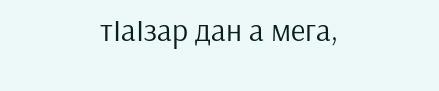тIаIзар дан а мега,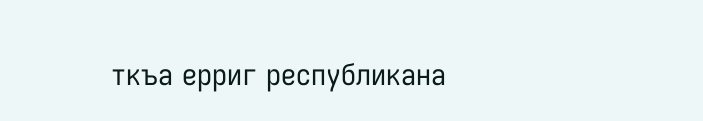ткъа ерриг республикана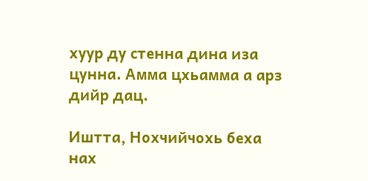хуур ду стенна дина иза цунна. Амма цхьамма а арз дийр дац.

Иштта, Нохчийчохь беха нах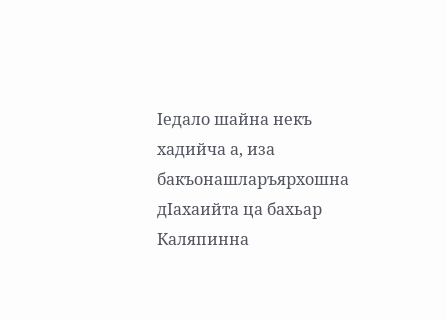Iедало шайна некъ хадийча а, иза бакъонашларъярхошна дIахаийта ца бахьар Каляпинна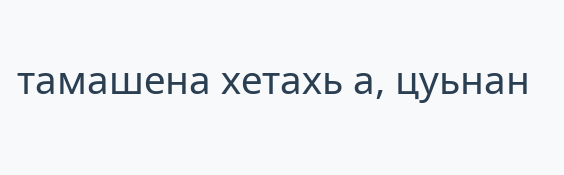тамашена хетахь а, цуьнан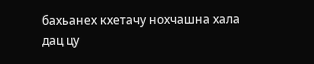бахьанех кхетачу нохчашна хала дац цу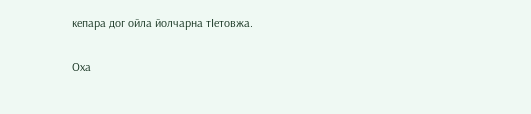кепара дог ойла йолчарна тIетовжа.

Оха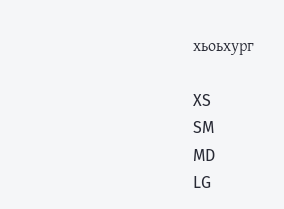хьоьхург

XS
SM
MD
LG